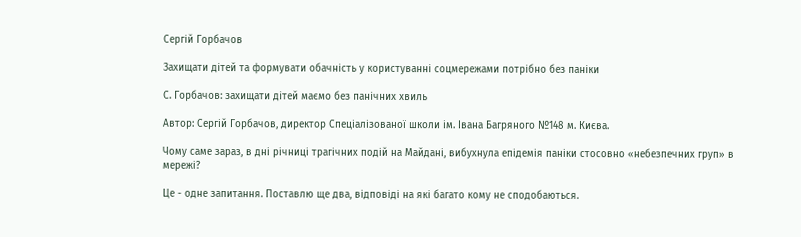Сергій Горбачов

Захищати дітей та формувати обачність у користуванні соцмережами потрібно без паніки

С. Горбачов: захищати дітей маємо без панічних хвиль

Автор: Сергій Горбачов, директор Спеціалізованої школи ім. Івана Багряного №148 м. Києва.

Чому саме зараз, в дні річниці трагічних подій на Майдані, вибухнула епідемія паніки стосовно «небезпечних груп» в мережі?

Це - одне запитання. Поставлю ще два, відповіді на які багато кому не сподобаються.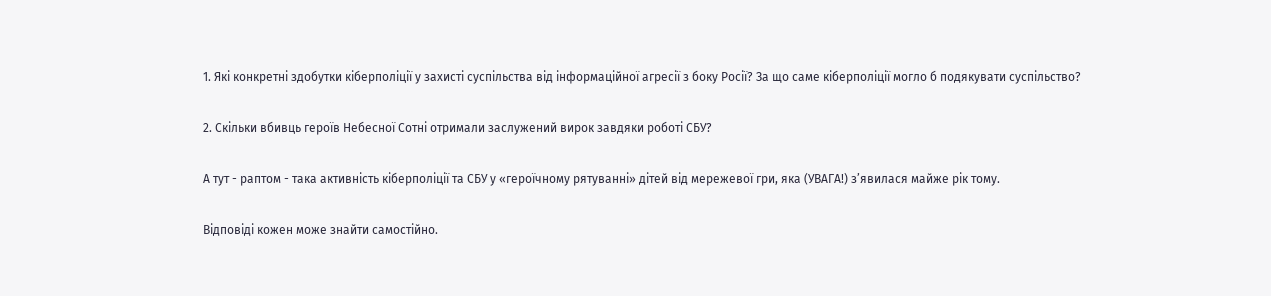1. Які конкретні здобутки кіберполіції у захисті суспільства від інформаційної агресії з боку Росії? За що саме кіберполіції могло б подякувати суспільство?

2. Скільки вбивць героїв Небесної Сотні отримали заслужений вирок завдяки роботі СБУ?

А тут - раптом - така активність кіберполіції та СБУ у «героїчному рятуванні» дітей від мережевої гри, яка (УВАГА!) з’явилася майже рік тому.

Відповіді кожен може знайти самостійно.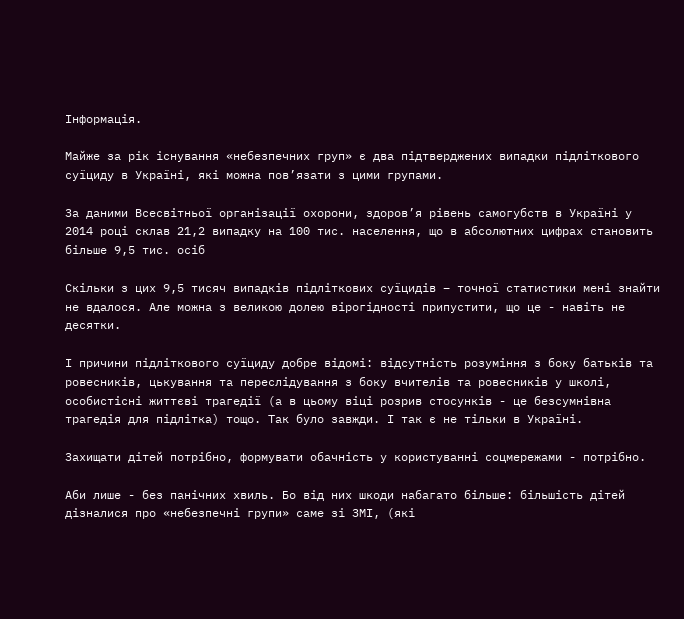Інформація.

Майже за рік існування «небезпечних груп» є два підтверджених випадки підліткового суїциду в Україні, які можна пов’язати з цими групами.

За даними Всесвітньої організації охорони, здоров’я рівень самогубств в Україні у 2014 році склав 21,2 випадку на 100 тис. населення, що в абсолютних цифрах становить більше 9,5 тис. осіб

Скільки з цих 9,5 тисяч випадків підліткових суїцидів – точної статистики мені знайти не вдалося. Але можна з великою долею вірогідності припустити, що це - навіть не десятки.

І причини підліткового суїциду добре відомі: відсутність розуміння з боку батьків та ровесників, цькування та переслідування з боку вчителів та ровесників у школі, особистісні життєві трагедії (а в цьому віці розрив стосунків - це безсумнівна трагедія для підлітка) тощо. Так було завжди. І так є не тільки в Україні.

Захищати дітей потрібно, формувати обачність у користуванні соцмережами - потрібно.

Аби лише - без панічних хвиль. Бо від них шкоди набагато більше: більшість дітей дізналися про «небезпечні групи» саме зі ЗМІ, (які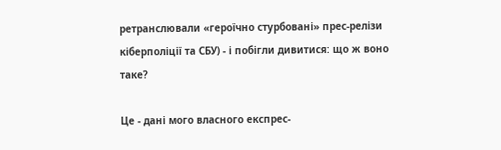ретранслювали «героїчно стурбовані» прес-релізи кіберполіції та СБУ) - і побігли дивитися: що ж воно таке?

Це - дані мого власного експрес-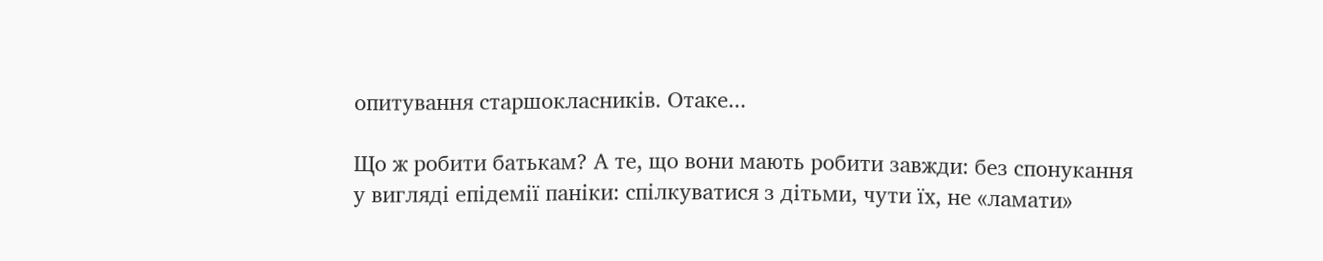опитування старшокласників. Отаке...

Що ж робити батькам? А те, що вони мають робити завжди: без спонукання у вигляді епідемії паніки: спілкуватися з дітьми, чути їх, не «ламати»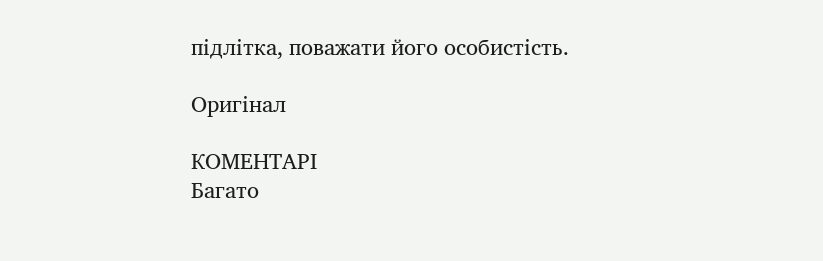підлітка, поважати його особистість.

Оригінал

КОМЕНТАРІ
Багато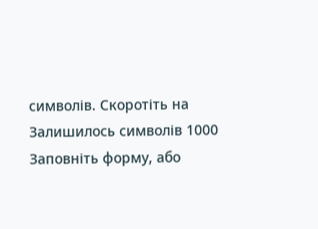символів. Скоротіть на
Залишилось символів 1000
Заповніть форму, або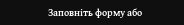Заповніть форму або